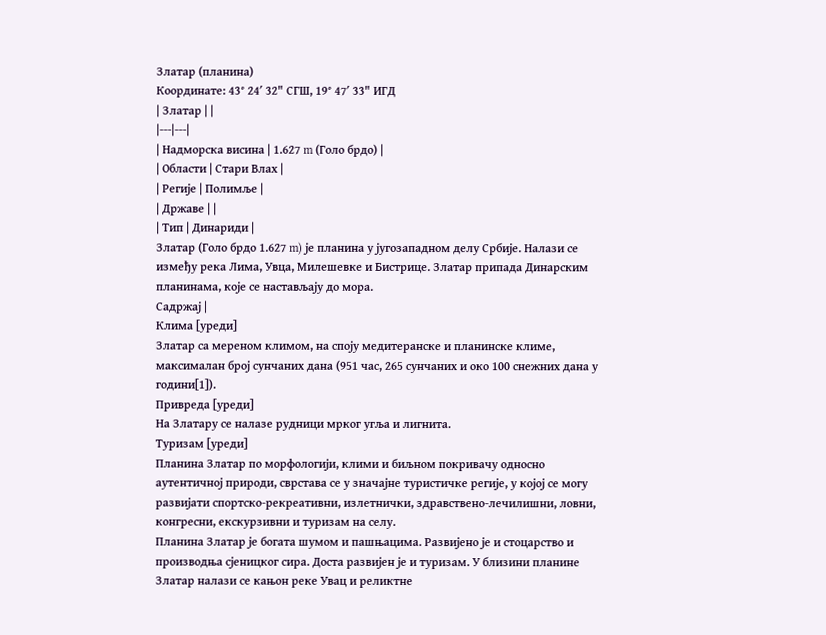Златар (планина)
Координате: 43° 24′ 32" СГШ, 19° 47′ 33" ИГД
| Златар | |
|---|---|
| Надморска висина | 1.627 m (Голо брдо) |
| Области | Стари Влах |
| Регије | Полимље |
| Државе | |
| Тип | Динариди |
Златар (Голо брдо 1.627 m) је планина у југозападном делу Србије. Налази се између река Лима, Увца, Милешевке и Бистрице. Златар припада Динарским планинама, које се настављају до мора.
Садржај |
Клима [уреди]
Златар са мереном климом, на споју медитеранске и планинске климе, максималан број сунчаних дана (951 час, 265 сунчаних и око 100 снежних дана у години[1]).
Привреда [уреди]
На Златару се налазе рудници мрког угља и лигнита.
Туризам [уреди]
Планина Златар по морфологији, клими и биљном покривачу односно аутентичној природи, сврстава се у значајне туристичке регије, у којој се могу развијати спортско-рекреативни, излетнички, здравствено-лечилишни, ловни, конгресни, екскурзивни и туризам на селу.
Планина Златар је богата шумом и пашњацима. Развијено је и стоцарство и производња сјеницког сира. Доста развијен је и туризам. У близини планине Златар налази се кањон реке Увац и реликтне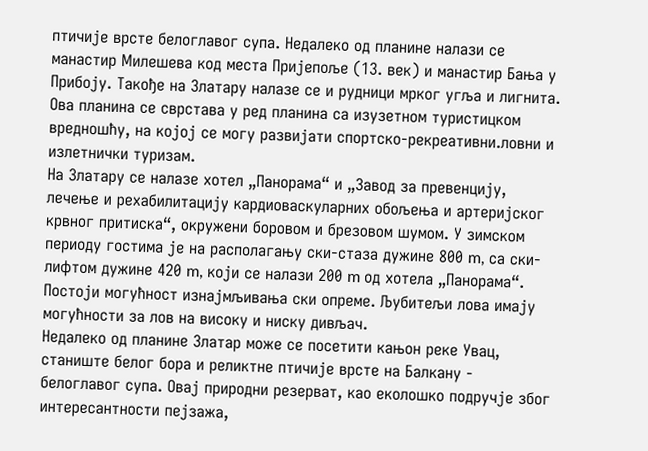птичије врсте белоглавог супа. Недалеко од планине налази се манастир Милешева код места Пријепоље (13. век) и манастир Бања у Прибоју. Такође на Златару налазе се и рудници мрког угља и лигнита. Ова планина се сврстава у ред планина са изузетном туристицком вредношћу, на којој се могу развијати спортско-рекреативни.ловни и излетнички туризам.
На Златару се налазе хотел „Панорама“ и „Завод за превенцију, лечење и рехабилитацију кардиоваскуларних обољења и артеријског крвног притиска“, окружени боровом и брезовом шумом. У зимском периоду гостима је на располагању ски-стаза дужине 800 m, са ски-лифтом дужине 420 m, који се налази 200 m од хотела „Панорама“. Постоји могућност изнајмљивања ски опреме. Љубитељи лова имају могућности за лов на високу и ниску дивљач.
Недалеко од планине Златар може се посетити кањон реке Увац, станиште белог бора и реликтне птичије врсте на Балкану - белоглавог супа. Овај природни резерват, као еколошко подручје због интересантности пејзажа,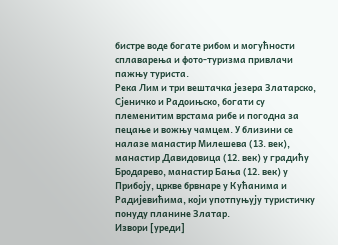бистре воде богате рибом и могућности сплаварења и фото-туризма привлачи пажњу туриста.
Река Лим и три вештачка језера Златарско, Сјеничко и Радоињско, богати су племенитим врстама рибе и погодна за пецање и вожњу чамцем. У близини се налазе манастир Милешева (13. век), манастир Давидовица (12. век) у градићу Бродарево, манастир Бања (12. век) у Прибоју, цркве брвнаре у Кућанима и Радијевићима, који употпуњују туристичку понуду планине Златар.
Извори [уреди]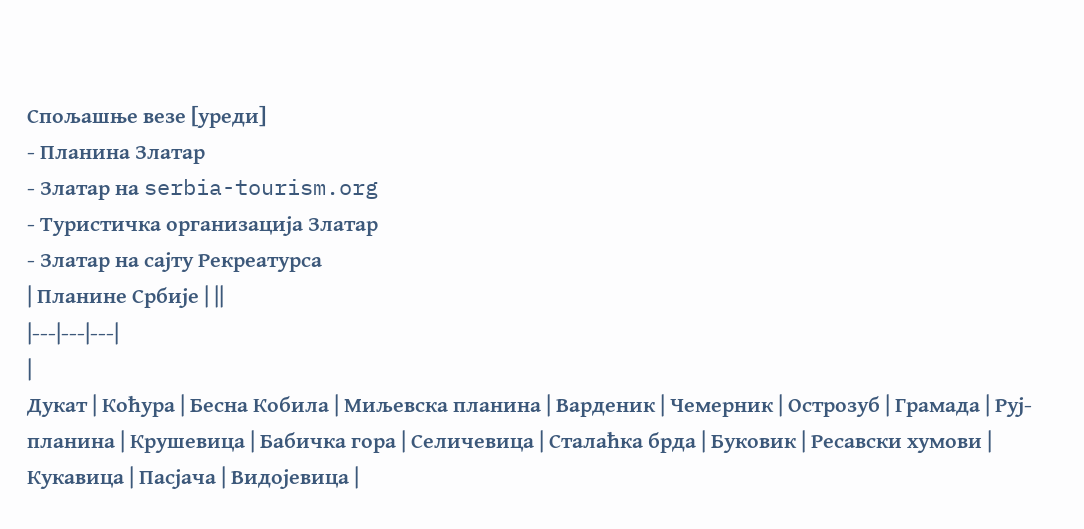Спољашње везе [уреди]
- Планина Златар
- Златар на serbia-tourism.org
- Туристичка организација Златар
- Златар на сајту Рекреатурса
| Планине Србије | ||
|---|---|---|
|
Дукат | Коћура | Бесна Кобила | Миљевска планина | Варденик | Чемерник | Острозуб | Грамада | Руј-планина | Крушевица | Бабичка гора | Селичевица | Сталаћка брда | Буковик | Ресавски хумови | Кукавица | Пасјача | Видојевица |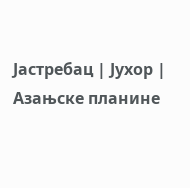Јастребац | Јухор | Азањске планине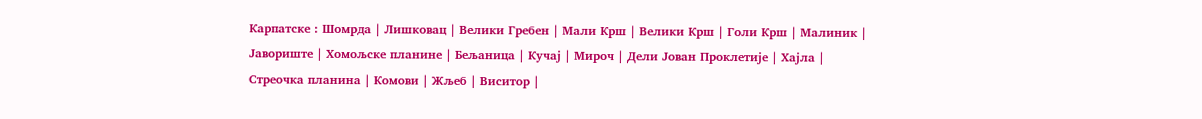Карпатске : Шомрда | Лишковац | Велики Гребен | Мали Крш | Велики Крш | Голи Крш | Малиник | Јавориште | Хомољске планине | Бељаница | Кучај | Мироч | Дели Јован Проклетије | Хајла | Стреочка планина | Комови | Жљеб | Виситор |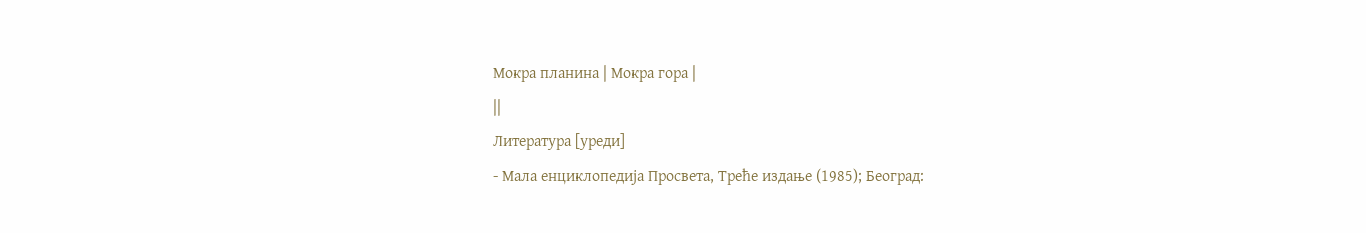Мокра планина | Мокра гора |
||
Литература [уреди]
- Мала енциклопедија Просвета, Треће издање (1985); Београд: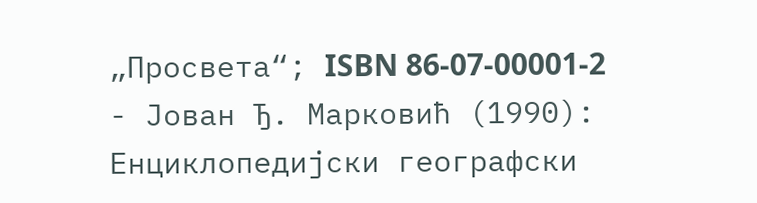„Просвета“; ISBN 86-07-00001-2
- Јован Ђ. Марковић (1990): Енциклопедијски географски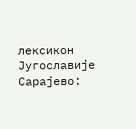лексикон Југославије Сарајево: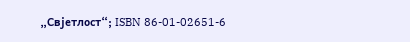„Свјетлост“; ISBN 86-01-02651-6